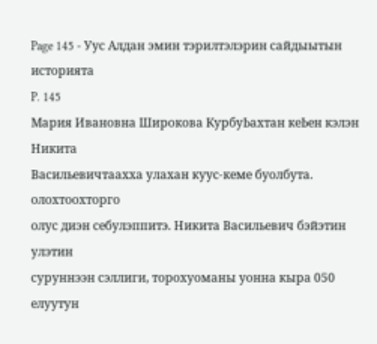Page 145 - Уус Алдан эмин тэрилтэлэрин сайдыытын историята
P. 145
Мария Ивановна Широкова КурбуЬахтан кеЬен кэлэн Никита
Васильевичтаахха улахан куус-кеме буолбута. олохтоохторго
олус диэн себулэппитэ. Никита Васильевич бэйэтин улэтин
суруннээн сэллиги, торохуоманы уонна кыра 050 елуутун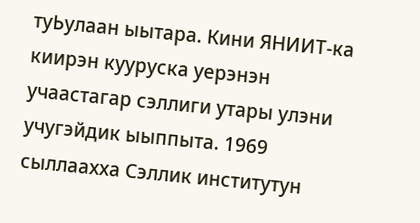туЬулаан ыытара. Кини ЯНИИТ-ка киирэн кууруска уерэнэн
учаастагар сэллиги утары улэни учугэйдик ыыппыта. 1969
сыллаахха Сэллик институтун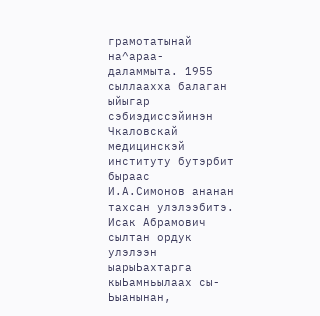грамотатынай на^араа-
даламмыта. 1955 сыллаахха балаган ыйыгар сэбиэдиссэйинэн
Чкаловскай медицинскэй институту бутэрбит быраас
И.А.Симонов ананан тахсан улэлээбитэ. Исак Абрамович
сылтан ордук улэлээн ыарыЬахтарга кыЬамньылаах сы-
Ьыанынан,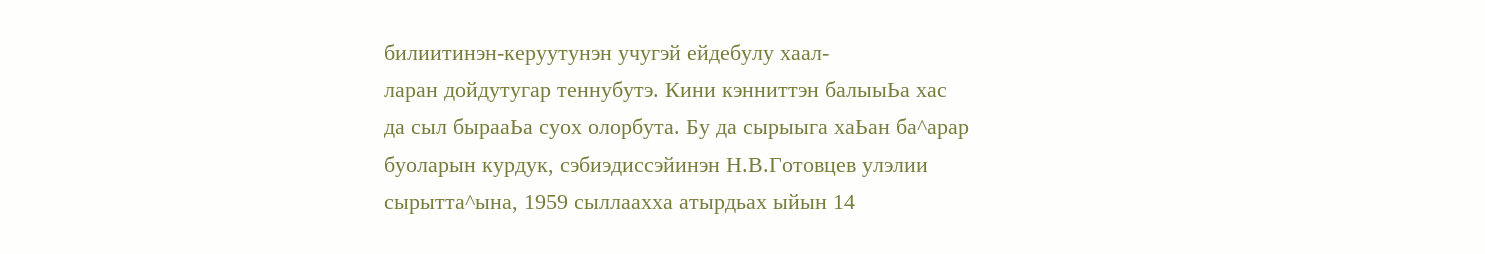билиитинэн-керуутунэн учугэй ейдебулу хаал-
ларан дойдутугар теннубутэ. Кини кэнниттэн балыыЬа хас
да сыл бырааЬа суох олорбута. Бу да сырыыга хаЬан ба^арар
буоларын курдук, сэбиэдиссэйинэн Н.В.Готовцев улэлии
сырытта^ына, 1959 сыллаахха атырдьах ыйын 14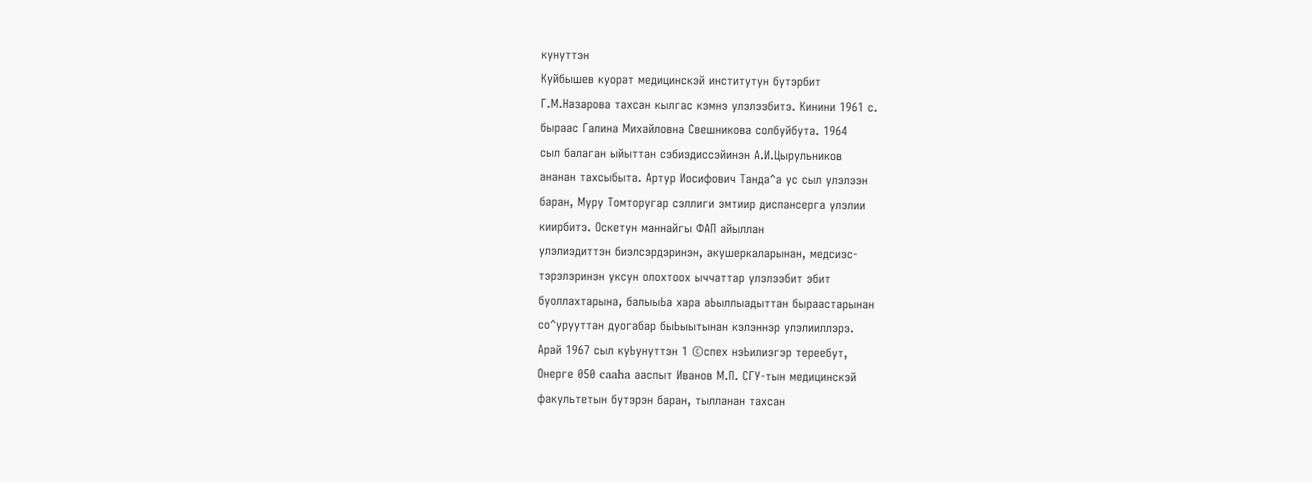кунуттэн
Куйбышев куорат медицинскэй институтун бутэрбит
Г.М.Назарова тахсан кылгас кэмнэ улэлээбитэ. Кинини 1961 с.
быраас Галина Михайловна Свешникова солбуйбута. 1964
сыл балаган ыйыттан сэбиэдиссэйинэн А.И.Цырульников
ананан тахсыбыта. Артур Иосифович Танда^а ус сыл улэлээн
баран, Муру Томторугар сэллиги эмтиир диспансерга улэлии
киирбитэ. Оскетун маннайгы ФАП айыллан
улэлиэдиттэн биэлсэрдэринэн, акушеркаларынан, медсиэс-
тэрэлэринэн уксун олохтоох ыччаттар улэлээбит эбит
буоллахтарына, балыыЬа хара аЬыллыадыттан быраастарынан
со^урууттан дуогабар быЬыытынан кэлэннэр улэлииллэрэ.
Арай 1967 сыл куЬунуттэн 1 ©спех нэЬилиэгэр тереебут,
Онерге 050 caaha ааспыт Иванов М.П. СГУ-тын медицинскэй
факультетын бутэрэн баран, тылланан тахсан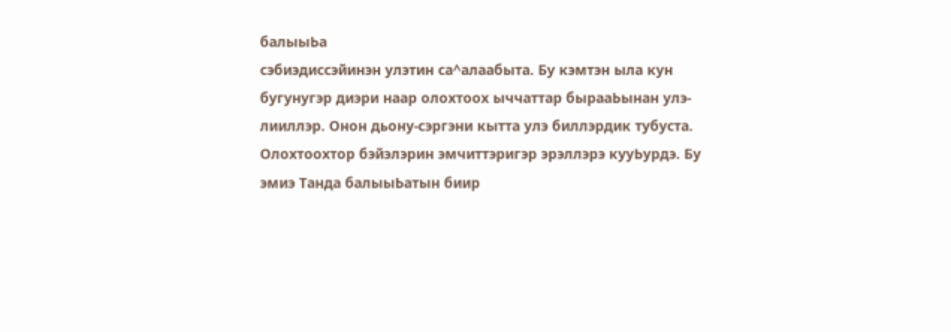балыыЬа
сэбиэдиссэйинэн улэтин са^алаабыта. Бу кэмтэн ыла кун
бугунугэр диэри наар олохтоох ыччаттар бырааЬынан улэ-
лииллэр. Онон дьону-сэргэни кытта улэ биллэрдик тубуста.
Олохтоохтор бэйэлэрин эмчиттэригэр эрэллэрэ кууЬурдэ. Бу
эмиэ Танда балыыЬатын биир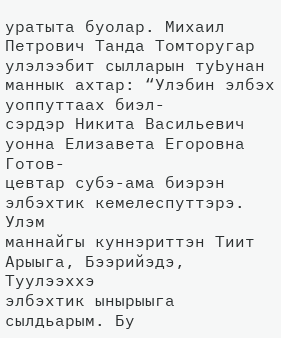уратыта буолар. Михаил
Петрович Танда Томторугар улэлээбит сылларын туЬунан
маннык ахтар: “Улэбин элбэх уоппуттаах биэл-
сэрдэр Никита Васильевич уонна Елизавета Егоровна Готов-
цевтар субэ-ама биэрэн элбэхтик кемелеспуттэрэ. Улэм
маннайгы куннэриттэн Тиит Арыыга, Бээрийэдэ, Туулээххэ
элбэхтик ынырыыга сылдьарым. Бу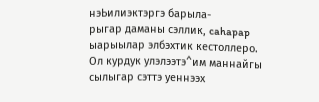нэЬилиэктэргэ барыла-
рыгар даманы сэллик, cahapap ыарыылар элбэхтик кестоллеро.
Ол курдук улэлээтэ^им маннайгы сылыгар сэттэ уеннээх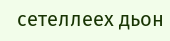сетеллеех дьон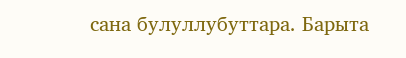сана булуллубуттара. Барыта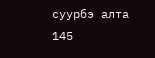суурбэ алта
145